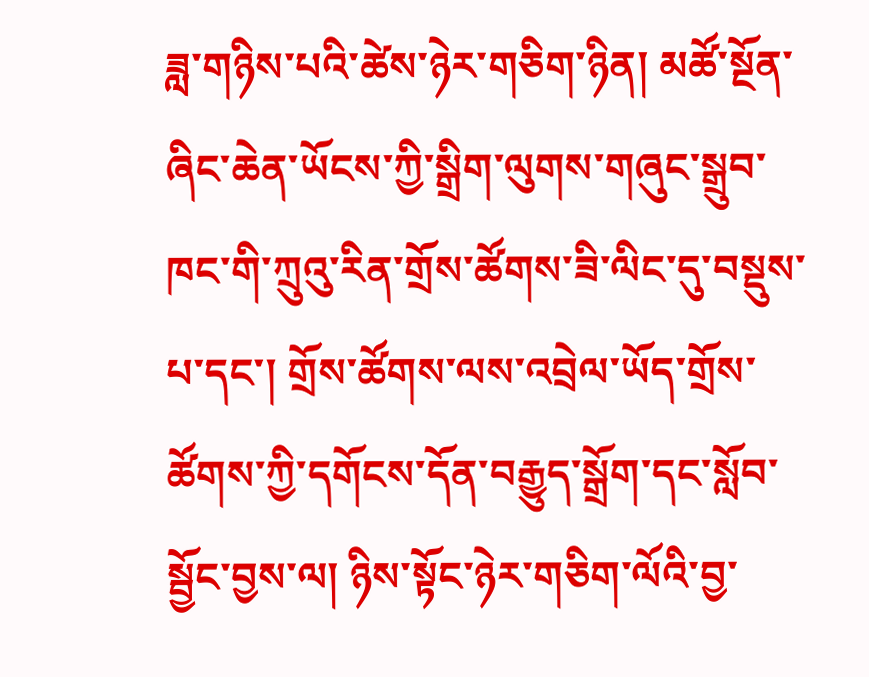ཟླ་གཉིས་པའི་ཚེས་ཉེར་གཅིག་ཉིན། མཚོ་སྔོན་ཞིང་ཆེན་ཡོངས་ཀྱི་སྒྲིག་ལུགས་གཞུང་སྒྲུབ་ཁང་གི་ཀྲུའུ་རིན་གྲོས་ཚོགས་ཟི་ལིང་དུ་བསྡུས་པ་དང་། གྲོས་ཚོགས་ལས་འབྲེལ་ཡོད་གྲོས་ཚོགས་ཀྱི་དགོངས་དོན་བརྒྱུད་སྒྲོག་དང་སློབ་སྦྱོང་བྱས་ལ། ཉིས་སྟོང་ཉེར་གཅིག་ལོའི་བྱ་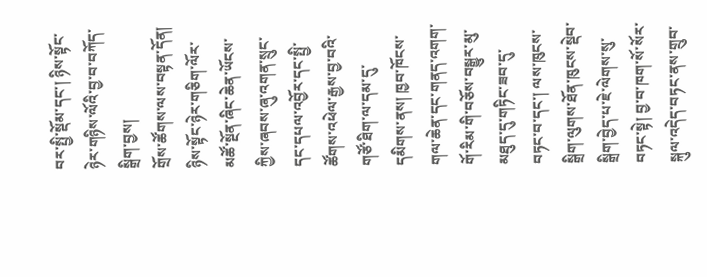བར་སྤྱི་སྡོམ་དང་། ཉིས་སྟོང་ཉེར་གཉིས་ལོའི་བྱ་བ་བཀོད་སྒྲིག་བྱས།
གྲོས་ཚོགས་ལས་བསྟན་དོན། ཉིས་སྟོང་ཉེར་གཅིག་ལོར་མཚོ་སྔོན་ཞིང་ཆེན་ཡོངས་ཀྱིས་ཞབས་ཞུ་འགན་སྲུང་དང་དཔལ་འབྱོར་དང་སྤྱི་ཚོགས་འཕེལ་རྒྱས་བྱ་བའི་གཙོ་ཐིག་ལ་དམ་དུ་དམིགས་ནས། ཁྱབ་ཁོངས་གལ་ཆེན་དང་གནད་འགག་གོ་རིམ་གི་བཅོས་བསྒྱུར་མུ་མཐུད་དུ་གཏིང་ཟབ་དུ་བཏང་བ་དང་། ལས་ཁུངས་སྒྲིག་ལུགས་ཐོན་ཁུངས་སྡེབ་སྒྲིག་བྱེད་པ་ཇེ་ལེགས་སུ་བཏང་སྟེ། བྱ་བ་ཁག་སོ་སོར་སྐུལ་འདེད་བཏང་ནས་གྲུབ་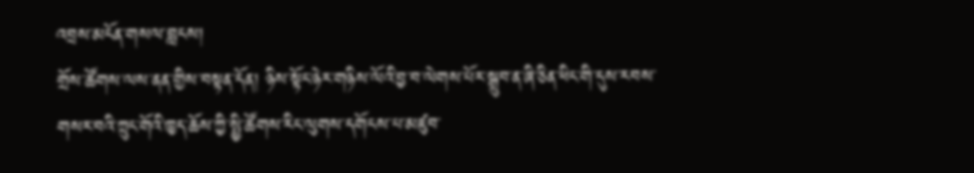འབྲས་མངོན་གསལ་བླངས།
གྲོས་ཚོགས་ལས་ནན་གྱིས་བསྟན་དོན། ཉིས་སྟོང་ཉེར་གཉིས་ལོའི་བྱ་བ་ལེགས་པོར་སྒྲུབ་ན་ཞི་ཅིན་ཕིང་གི་དུས་རབས་གསར་བའི་ཀྲུང་གོའི་ཁྱད་ཆོས་ཀྱི་སྤྱི་ཚོགས་རིང་ལུགས་དགོངས་པ་མཛུབ་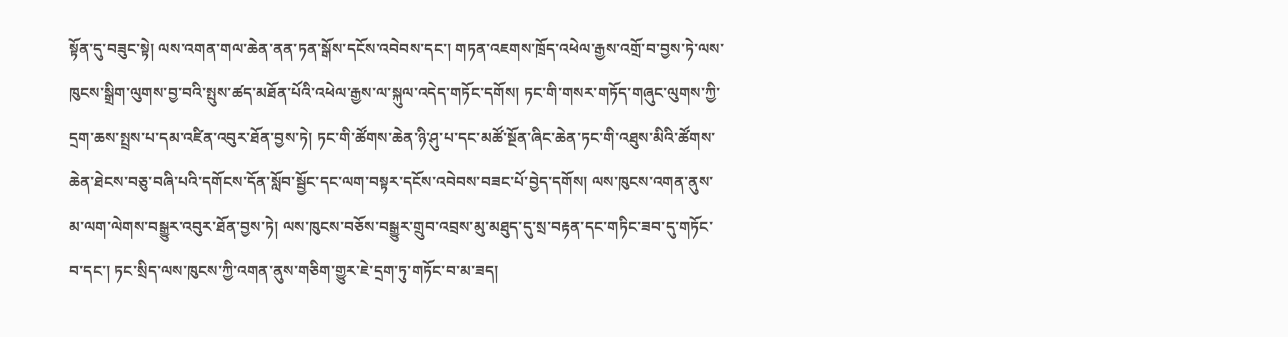སྟོན་དུ་བཟུང་སྟེ། ལས་འགན་གལ་ཆེན་ནན་ཏན་སྒོས་དངོས་འབེབས་དང་། གཏན་འཇགས་ཁྲོད་འཕེལ་རྒྱས་འགྲོ་བ་བྱས་ཏེ་ལས་ཁུངས་སྒྲིག་ལུགས་བྱ་བའི་སྤུས་ཚད་མཐོན་པོའི་འཕེལ་རྒྱས་ལ་སྐུལ་འདེད་གཏོང་དགོས། ཏང་གི་གསར་གཏོད་གཞུང་ལུགས་ཀྱི་དྲག་ཆས་སྤྲས་པ་དམ་འཛིན་འབུར་ཐོན་བྱས་ཏེ། ཏང་གི་ཚོགས་ཆེན་ཉི་ཤུ་པ་དང་མཚོ་སྔོན་ཞིང་ཆེན་ཏང་གི་འཐུས་མིའི་ཚོགས་ཆེན་ཐེངས་བཅུ་བཞི་པའི་དགོངས་དོན་སློབ་སྦྱོང་དང་ལག་བསྟར་དངོས་འབེབས་བཟང་པོ་བྱེད་དགོས། ལས་ཁུངས་འགན་ནུས་མ་ལག་ལེགས་བསྒྱུར་འབུར་ཐོན་བྱས་ཏེ། ལས་ཁུངས་བཅོས་བསྒྱུར་གྲུབ་འབྲས་མུ་མཐུད་དུ་སྲ་བརྟན་དང་གཏིང་ཟབ་དུ་གཏོང་བ་དང་། ཏང་སྲིད་ལས་ཁུངས་ཀྱི་འགན་ནུས་གཅིག་གྱུར་ཇེ་དྲག་ཏུ་གཏོང་བ་མ་ཟད།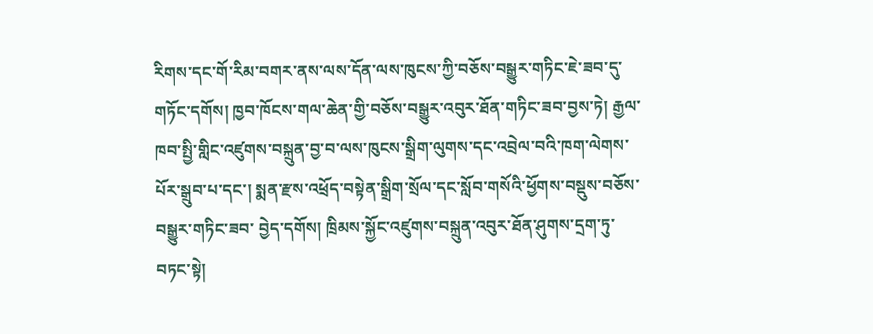རིགས་དང་གོ་རིམ་བགར་ནས་ལས་དོན་ལས་ཁུངས་ཀྱི་བཅོས་བསྒྱུར་གཏིང་ཇེ་ཟབ་དུ་གཏོང་དགོས། ཁྱབ་ཁོངས་གལ་ཆེན་གྱི་བཅོས་བསྒྱུར་འབུར་ཐོན་གཏིང་ཟབ་བྱས་ཏེ། རྒྱལ་ཁབ་སྤྱི་གླིང་འཛུགས་བསྐྲུན་བྱ་བ་ལས་ཁུངས་སྒྲིག་ལུགས་དང་འབྲེལ་བའི་ཁག་ལེགས་པོར་སྒྲུབ་པ་དང་། སྨན་རྫས་འཕྲོད་བསྟེན་སྒྲིག་སྲོལ་དང་སློབ་གསོའི་ཕྱོགས་བསྡུས་བཅོས་བསྒྱུར་གཏིང་ཟབ་ བྱེད་དགོས། ཁྲིམས་སྐྱོང་འཛུགས་བསྐྲུན་འབུར་ཐོན་ཤུགས་དྲག་ཏུ་བཏང་སྟེ།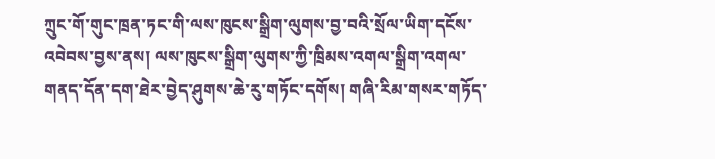ཀྲུང་གོ་གུང་ཁྲན་ཏང་གི་ལས་ཁུངས་སྒྲིག་ལུགས་བྱ་བའི་སྲོལ་ཡིག་དངོས་འབེབས་བྱས་ནས། ལས་ཁུངས་སྒྲིག་ལུགས་ཀྱི་ཁྲིམས་འགལ་སྒྲིག་འགལ་གནད་དོན་དག་ཐེར་བྱེད་ཤུགས་ཆེ་རུ་གཏོང་དགོས། གཞི་རིམ་གསར་གཏོད་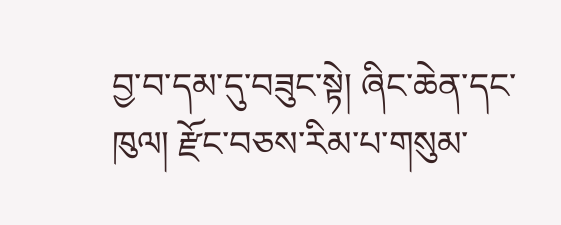བྱ་བ་དམ་དུ་བཟུང་སྟེ། ཞིང་ཆེན་དང་ཁུལ། རྫོང་བཅས་རིམ་པ་གསུམ་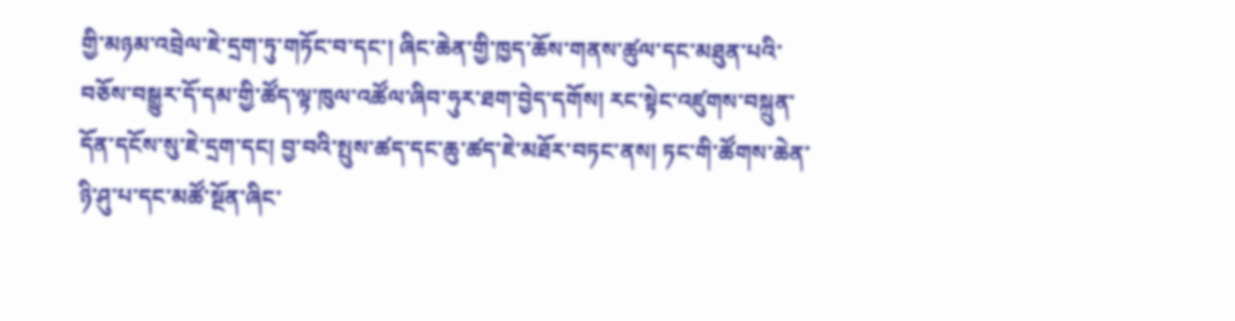གྱི་མཉམ་འབྲེལ་ཇེ་དྲག་ཏུ་གཏོང་བ་དང་། ཞིང་ཆེན་གྱི་ཁྱད་ཆོས་གནས་ཚུལ་དང་མཐུན་པའི་བཅོས་བསྒྱུར་དོ་དམ་གྱི་ཚོད་ལྟ་ཁུལ་འཚོལ་ཞིབ་ཧུར་ཐག་བྱེད་དགོས། རང་སྟེང་འཛུགས་བསྐྲུན་དོན་དངོས་སུ་ཇེ་དྲག་དང། བྱ་བའི་སྤུས་ཚད་དང་ཆུ་ཚད་ཇེ་མཐོར་བཏང་ནས། ཏང་གི་ཚོགས་ཆེན་ཉི་ཤུ་པ་དང་མཚོ་སྔོན་ཞིང་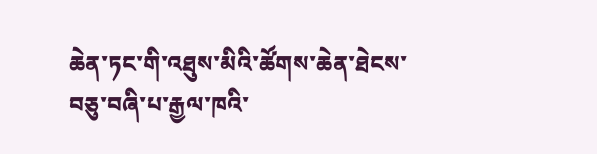ཆེན་ཏང་གི་འཐུས་མིའི་ཚོགས་ཆེན་ཐེངས་བཅུ་བཞི་པ་རྒྱལ་ཁའི་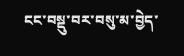ངང་བསྡུ་བར་བསུ་མ་བྱེད་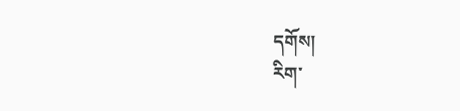དགོས།
རིག་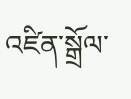འཛིན་སྒྲོལ་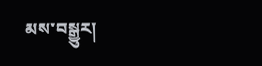མས་བསྒྱུར།